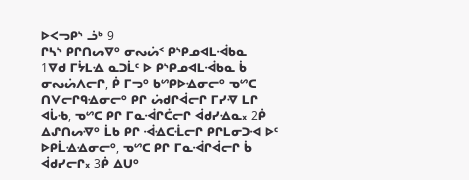ᐅᐸᓓᑭᔅ ᓘᒃ 9
ᒋᓴᔅ ᑭᒋᑎᔕᐁᐤ ᓂᔓᔖᑉ ᑭᔅᑭᓄᐊᒪᐙᑲᓇ
1ᐁᑯ ᒥᔮᒪᐎ ᓇᑐᒫᑦ ᐅ ᑭᔅᑭᓄᐊᒪᐙᑲᓇ ᑳ ᓂᔓᔖᐱᓕᒋ, ᑮ ᒥᓓᐤ ᑲᔥᑭᐅᐎᓂᓕᐤ ᓀᔥᑕ ᑎᐯᓕᒋᑫᐎᓂᓕᐤ ᑭᒋ ᔖᑯᒋᐋᓕᒋ ᒥᓯᐌ ᒪᒋ ᐊᒑᑾ, ᓀᔥᑕ ᑭᒋ ᒥᓇᐙᒋᑖᓕᒋ ᐋᑯᓯᐎᓇ᙮ 2ᑮ ᐃᔑᑎᔕᐌᐤ ᒫᑲ ᑭᒋ ᐙᐎᑕᒸᓕᒋ ᑭᒋᒪᓂᑐᐗ ᐅᑦ ᐅᑭᒫᐎᐎᓂᓕᐤ, ᓀᔥᑕ ᑭᒋ ᒥᓇᐙᒋᐋᓕᒋ ᑳ ᐋᑯᓯᓕᒋ᙮ 3ᑮ ᐃᑌᐤ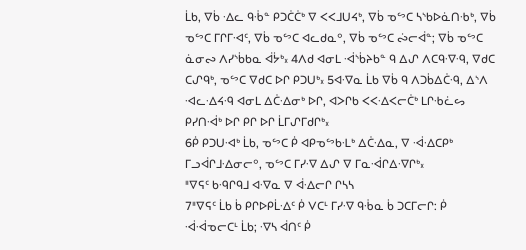ᒫᑲ, ᐁᑳ ᐎᓚ ᑫᒀᓐ ᑭᑐᑖᑖᒃ ᐁ ᐸᐸᒧᑌᔦᒃ, ᐁᑳ ᓀᔥᑕ ᓴᔅᑲᐅᓈᑎᑾᒃ, ᐁᑳ ᓀᔥᑕ ᒥᒋᒥᐗᑦ, ᐁᑳ ᓀᔥᑕ ᐊᓚᑯᓇᐤ, ᐁᑳ ᓀᔥᑕ ᔔᓕᐋᓐ; ᐁᑳ ᓀᔥᑕ ᓈᓂᔓ ᐱᓯᔅᑳᑲᓇ ᐋᔮᒃ᙮ 4ᐱᑯ ᐊᓂᒪ ᐙᔅᑳᔨᑲᓐ ᑫ ᐃᔑ ᐱᑕᑫᐌᑴ, ᐁᑯᑕ ᑕᔑᑫᒃ, ᓀᔥᑕ ᐁᑯᑕ ᐅᒋ ᑭᑐᑌᒃ᙮ 5ᐊᐌᓇ ᒫᑲ ᐁᑳ ᑫ ᐱᑐᑳᐃᑖᑴ, ᐃᔅᐱ ᐗᓚᐎᔦᑴ ᐊᓂᒪ ᐃᑖᐎᓂᒃ ᐅᒋ, ᐊᐳᒋᑲ ᐸᐸᐎᐸᓕᑖᒃ ᒪᒋᑾᓛᔕ ᑭᓯᑎᐙᒃ ᐅᒋ ᑭᒋ ᐅᒋ ᒫᒥᔑᒥᑯᒋᒃ᙮
6ᑮ ᑭᑐᑌᐗᒃ ᒫᑲ, ᓀᔥᑕ ᑮ ᐊᑭᓀᔥᑲᒶᒃ ᐃᑖᐎᓇ, ᐁ ᐙᐎᑕᑭᒃ ᒥᓗᐋᒋᒧᐎᓂᓕᐤ, ᓀᔥᑕ ᒥᓯᐌ ᐃᔑ ᐁ ᒥᓇᐙᒋᐃᐌᒋᒃ᙮
ᐦᐁᕋᑦ ᑲᑴᒋᑫᒧ ᐊᐌᓇ ᐁ ᐋᐎᓕᒋ ᒋᓴᓴ
7ᐦᐁᕋᑦ ᒫᑲ ᑳ ᑭᒋᐅᑭᒫᐎᑦ ᑮ ᐯᑕᒻ ᒥᓯᐌ ᑫᒀᓇ ᑳ ᑐᑕᒥᓕᒋ: ᑮ ᐙᐙᓀᓕᑕᒻ ᒫᑲ; ᐌᓴ ᐋᑎᑦ ᑮ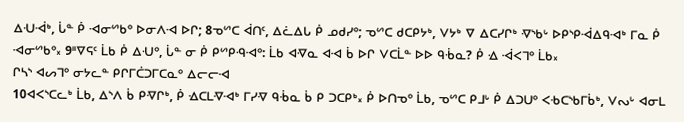ᐃᑗᐙᒃ, ᒑᓐ ᑮ ᐗᓂᔥᑲᐤ ᐅᓂᐱᐗ ᐅᒋ; 8ᓀᔥᑕ ᐋᑎᑦ, ᐃᓛᐃᒐ ᑮ ᓄᑯᓯᐤ; ᓀᔥᑕ ᑯᑕᑭᔭᒃ, ᐯᔭᒃ ᐁ ᐃᑕᓯᒋᒃ ᐌᔅᑲᒡ ᐅᑭᔅᑭᐙᐃᑫᐗᒃ ᒥᓇ ᑮ ᐗᓂᔥᑲᐤ᙮ 9ᐦᐁᕋᑦ ᒫᑲ ᑮ ᐃᑗᐤ, ᒑᓐ ᓂ ᑮ ᑭᔥᑭᑴᐗᐤ: ᒫᑲ ᐊᐌᓇ ᐊᐗ ᑳ ᐅᒋ ᐯᑕᒫᓐ ᐅᐅ ᑫᒀᓇ? ᑮ ᐎ ᐙᐸᒣᐤ ᒫᑲ᙮
ᒋᓴᔅ ᐊᔕᒣᐤ ᓂᔭᓚᓐ ᑭᒋᒥᑖᑐᒥᑕᓇᐤ ᐃᓕᓕᐗ
10ᐊᐸᔅᑕᓚᒃ ᒫᑲ, ᐃᔅᐱ ᑳ ᑭᐌᒋᒃ, ᑮ ᐎᑕᒪᐌᐗᒃ ᒥᓯᐌ ᑫᒀᓇ ᑳ ᑭ ᑐᑕᑭᒃ᙮ ᑮ ᐅᑎᓀᐤ ᒫᑲ, ᓀᔥᑕ ᑭᒧᒡ ᑮ ᐃᑐᑌᐤ ᐸᑾᑕᔅᑲᒥᑳᒃ, ᐯᔓᒡ ᐊᓂᒪ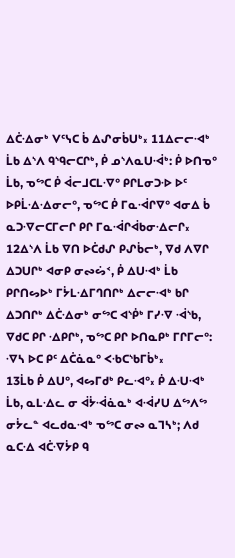ᐃᑖᐎᓂᒃ ᐯᑦᓭᑕ ᑳ ᐃᔑᓂᑳᑌᒃ᙮ 11ᐃᓕᓕᐗᒃ ᒫᑲ ᐃᔅᐱ ᑫᔅᑫᓕᑕᒋᒃ, ᑮ ᓄᔅᐱᓇᑌᐙᒃ: ᑮ ᐅᑎᓀᐤ ᒫᑲ, ᓀᔥᑕ ᑮ ᐋᓕᒧᑕᒪᐌᐤ ᑭᒋᒪᓂᑐᐒ ᐅᑦ ᐅᑭᒫᐎᐎᓂᓕᐤ, ᓀᔥᑕ ᑮ ᒥᓇᐙᒋᐁᐤ ᐊᓂᐃ ᑳ ᓇᑐᐌᓕᑕᒥᓕᒋ ᑭᒋ ᒥᓇᐙᒋᐋᑲᓂᐎᓕᒋ᙮
12ᐃᔅᐱ ᒫᑲ ᐁᑎ ᐅᑖᑯᔑ ᑭᔑᑳᓕᒃ, ᐁᑯ ᐱᐁᒋ ᐃᑐᑌᒋᒃ ᐊᓂᑭ ᓂᔓᔖᑉ, ᑮ ᐃᑌᐗᒃ ᒫᑲ ᑭᒋᑎᔕᐅᒃ ᒥᔮᒪᐎᒥᒉᑎᒋᒃ ᐃᓕᓕᐗᒃ ᑲᒋ ᐃᑐᑎᒋᒃ ᐃᑖᐎᓂᒃ ᓂᔥᑕ ᐊᔅᑮᒃ ᒥᓯᐌ ᐙᔅᑲ, ᐁᑯᑕ ᑭᒋ ᐎᑭᒋᒃ, ᓀᔥᑕ ᑭᒋ ᐅᑎᓇᑭᒃ ᒥᒋᒥᓕᐤ: ᐌᓴ ᐅᑕ ᑭᑦ ᐃᑖᓈᓇᐤ ᐸᑾᑕᔅᑲᒥᑳᒃ᙮
13ᒫᑲ ᑮ ᐃᑌᐤ, ᐊᔕᒥᑯᒃ ᑭᓚᐗᐤ᙮ ᑮ ᐃᑗᐗᒃ ᒫᑲ, ᓇᒪᐎᓚ ᓂ ᐋᔮᐙᓈᓇᒃ ᐊᐙᓯᑌ ᐃᔥᐱᔥ ᓂᔮᓚᓐ ᐊᓚᑯᓇᐗᒃ ᓀᔥᑕ ᓂᔓ ᓇᒣᓴᒃ; ᐱᑯ ᓇᑕᐎ ᐊᑖᐌᔮᑭ ᑫ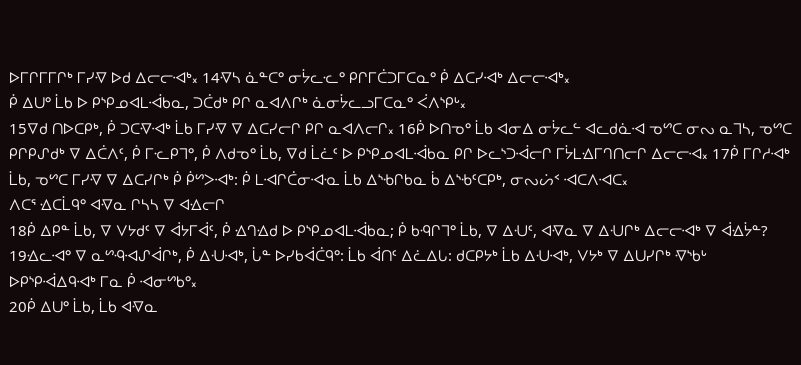ᐅᒥᒋᒥᒥᒋᒃ ᒥᓯᐌ ᐅᑯ ᐃᓕᓕᐗᒃ᙮ 14ᐌᓴ ᓈᓐᑕᐤ ᓂᔮᓚᓦᐤ ᑭᒋᒥᑖᑐᒥᑕᓇᐤ ᑮ ᐃᑕᓯᐗᒃ ᐃᓕᓕᐗᒃ᙮
ᑮ ᐃᑌᐤ ᒫᑲ ᐅ ᑭᔅᑭᓄᐊᒪᐙᑲᓇ, ᑐᑖᑯᒃ ᑭᒋ ᓇᐊᐱᒋᒃ ᓈᓂᔮᓚᓗᒥᑕᓇᐤ ᐹᐱᔅᑭᒡ᙮
15ᐁᑯ ᑎᐅᑕᑭᒃ, ᑮ ᑐᑕᐌᐗᒃ ᒫᑲ ᒥᓯᐌ ᐁ ᐃᑕᓯᓕᒋ ᑭᒋ ᓇᐊᐱᓕᒋ᙮ 16ᑮ ᐅᑎᓀᐤ ᒫᑲ ᐊᓂᐃ ᓂᔮᓚᓪ ᐊᓚᑯᓈᐗ ᓀᔥᑕ ᓂᔓ ᓇᒣᓴ, ᓀᔥᑕ ᑭᒋᑭᔑᑯᒃ ᐁ ᐃᑖᐱᑦ, ᑮ ᒥᓦᑭᒣᐤ, ᑮ ᐱᑯᓀᐤ ᒫᑲ, ᐁᑯ ᒫᓛᑦ ᐅ ᑭᔅᑭᓄᐊᒪᐙᑲᓇ ᑭᒋ ᐅᓚᔅᑐᐙᓕᒋ ᒥᔮᒪᐎᒥᒉᑎᓕᒋ ᐃᓕᓕᐗ᙮ 17ᑮ ᒥᒋᓱᐗᒃ ᒫᑲ, ᓀᔥᑕ ᒥᓯᐌ ᐁ ᐃᑕᓯᒋᒃ ᑮ ᑮᔥᐳᐗᒃ: ᑮ ᒪᐗᒋᑖᓂᐗᓋ ᒫᑲ ᐃᔅᑾᒋᑲᓇ ᑳ ᐃᔅᑾᑦᑕᑭᒃ, ᓂᔓᔖᑉ ᐗᑕᐱᐗᑕ᙮
ᐱᑕᕐ ᐎᑕᒫᑫᐤ ᐊᐌᓇ ᒋᓴᓴ ᐁ ᐊᐎᓕᒋ
18ᑮ ᐃᑭᓐ ᒫᑲ, ᐁ ᐯᔭᑯᑦ ᐁ ᐋᔭᒥᐋᑦ, ᑮ ᐎᒉᐎᑯ ᐅ ᑭᔅᑭᓄᐊᒪᐙᑲᓇ; ᑮ ᑲᑴᒋᒣᐤ ᒫᑲ, ᐁ ᐃᑗᑦ, ᐊᐌᓇ ᐁ ᐃᑗᒋᒃ ᐃᓕᓕᐗᒃ ᐁ ᐋᐎᔮᓐ?
19ᐎᓚᐗᐤ ᐁ ᓇᔥᑴᐗᔑᐋᒋᒃ, ᑮ ᐃᑗᐗᒃ, ᒑᓐ ᐅᓯᑲᐋᑖᑫᐤ: ᒫᑲ ᐋᑎᑦ ᐃᓛᐃᒐ: ᑯᑕᑭᔭᒃ ᒫᑲ ᐃᑗᐗᒃ, ᐯᔭᒃ ᐁ ᐃᑌᓯᒋᒃ ᐌᔅᑲᒡ ᐅᑭᔅᑭᐙᐃᑫᐗᒃ ᒥᓇ ᑮ ᐗᓂᔥᑲᐤ᙮
20ᑮ ᐃᑌᐤ ᒫᑲ, ᒫᑲ ᐊᐌᓇ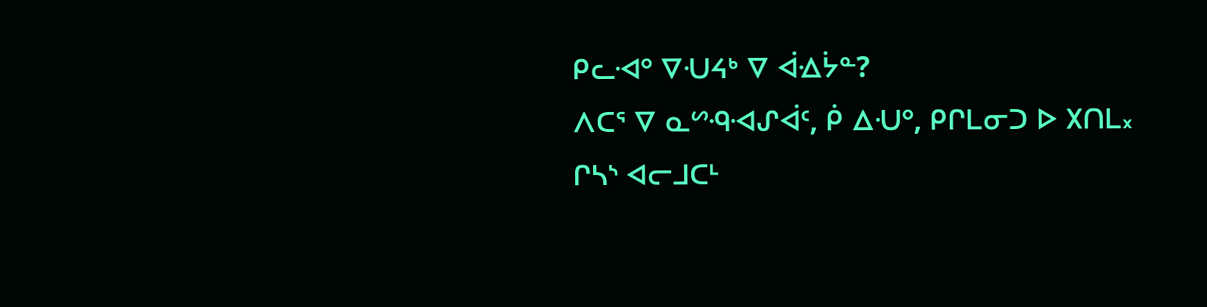ᑭᓚᐗᐤ ᐁᑗᔦᒃ ᐁ ᐋᐎᔮᓐ?
ᐱᑕᕐ ᐁ ᓇᔥᑴᐗᔑᐋᑦ, ᑮ ᐃᑗᐤ, ᑭᒋᒪᓂᑐ ᐅ ᙭ᑎᒪ᙮
ᒋᓴᔅ ᐊᓕᒧᑕᒻ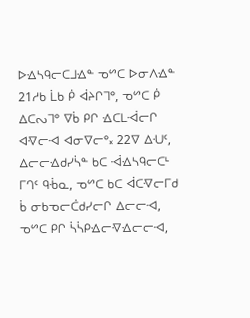ᐅᐎᓴᑫᓕᑕᒧᐎᓐ ᓀᔥᑕ ᐅᓂᐱᐎᓐ
21ᓱᑲ ᒫᑲ ᑮ ᐋᔨᒋᒣᐤ, ᓀᔥᑕ ᑮ ᐃᑕᔓᒣᐤ ᐁᑳ ᑭᒋ ᐎᑕᒪᐙᓕᒋ ᐊᐌᓕᐗ ᐊᓂᐁᓕᐤ᙮ 22ᐁ ᐃᑗᑦ, ᐃᓕᓕᐎᑯᓯᓵᓐ ᑲᑕ ᐙᐎᓴᑫᓕᑕᒻ ᒥᒉᑦ ᑫᒀᓇ, ᓀᔥᑕ ᑲᑕ ᐋᑕᐌᓕᒥᑯ ᑳ ᓂᑲᓀᓕᑖᑯᓯᓕᒋ ᐃᓕᓕᐗ, ᓀᔥᑕ ᑭᒋ ᓵᓵᑭᐎᓕᐌᐎᓕᓕᐗ,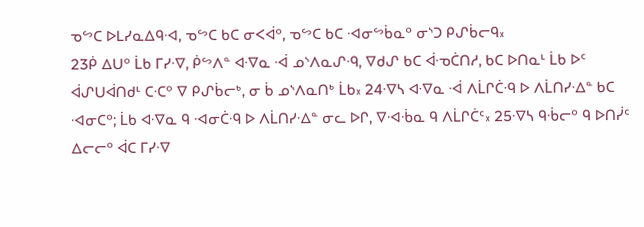ᓀᔥᑕ ᐅᒪᓯᓇᐃᑫᐗ, ᓀᔥᑕ ᑲᑕ ᓂᐸᐋᐤ, ᓀᔥᑕ ᑲᑕ ᐗᓂᔥᑳᓇᐤ ᓂᔅᑐ ᑭᔑᑳᓕᑫ᙮
23ᑮ ᐃᑌᐤ ᒫᑲ ᒥᓯᐌ, ᑮᔥᐱᓐ ᐊᐌᓇ ᐙ ᓄᔅᐱᓇᔑᑴ, ᐁᑯᔑ ᑲᑕ ᐋᓉᑖᑎᓱ, ᑲᑕ ᐅᑎᓇᒻ ᒫᑲ ᐅᑦ ᐋᔑᑌᐋᑎᑯᒻ ᑕᑡᐤ ᐁ ᑭᔑᑳᓕᒃ, ᓂ ᑳ ᓄᔅᐱᓇᑎᒃ ᒫᑲ᙮ 24ᐌᓴ ᐊᐌᓇ ᐙ ᐱᒫᒋᑖᑴ ᐅ ᐱᒫᑎᓯᐎᓐ ᑲᑕ ᐗᓂᑕᐤ; ᒫᑲ ᐊᐌᓇ ᑫ ᐗᓂᑖᑴ ᐅ ᐱᒫᑎᓯᐎᓐ ᓂᓚ ᐅᒋ, ᐁᐗᒀᓇ ᑫ ᐱᒫᒋᑖᑦ᙮ 25ᐌᓴ ᑫᒀᓕᐤ ᑫ ᐅᑎᓰᑦ ᐃᓕᓕᐤ ᐋᑕ ᒥᓯᐌ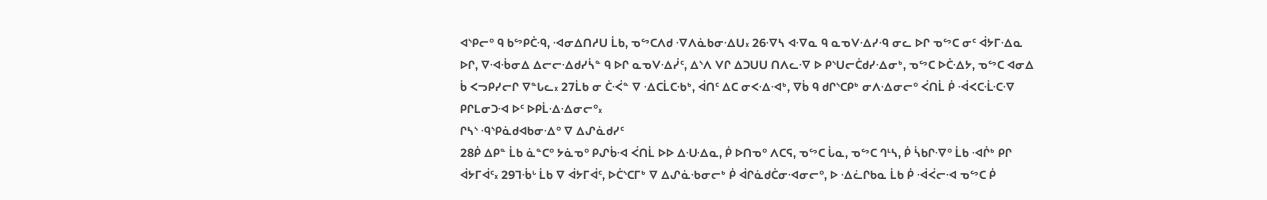ᐊᔅᑭᓕᐤ ᑫ ᑲᔥᑭᑖᑴ, ᐗᓂᐃᑎᓱᑌ ᒫᑲ, ᓀᔥᑕᐱᑯ ᐌᐱᓈᑲᓂᐎᑌ᙮ 26ᐌᓴ ᐊᐌᓇ ᑫ ᓇᓀᐯᐎᓯᑴ ᓂᓚ ᐅᒋ ᓀᔥᑕ ᓂᑦ ᐋᔭᒥᐎᓇ ᐅᒋ, ᐁᐗᒀᓂᐃ ᐃᓕᓕᐎᑯᓯᓵᓐ ᑫ ᐅᒋ ᓇᓀᐯᐎᓰᑦ, ᐃᔅᐱ ᐯᒋ ᐃᑐᑌᑌ ᑎᐱᓚᐌ ᐅ ᑭᔅᑌᓕᑖᑯᓯᐎᓂᒃ, ᓀᔥᑕ ᐅᑖᐎᔭ, ᓀᔥᑕ ᐊᓂᐃ ᑳ ᐸᓓᑭᓯᓕᒋ ᐁᓐᒐᓚ᙮ 27ᒫᑲ ᓂ ᑖᑆᓐ ᐁ ᐎᑕᒫᑕᑾᒃ, ᐋᑎᑦ ᐃᑕ ᓂᐸᐎᐗᒃ, ᐁᑳ ᑫ ᑯᒋᔅᑕᑭᒃ ᓂᐱᐎᓂᓕᐤ ᐹᑎᒫ ᑮ ᐙᐸᑕᒸᑡᐌ ᑭᒋᒪᓂᑐᐗ ᐅᑦ ᐅᑭᒫᐎᐎᓂᓕᐤ᙮
ᒋᓴᔅ ᑴᔅᑭᓈᑯᐊᑲᓂᐎᐤ ᐁ ᐃᔑᓈᑯᓯᑦ
28ᑮ ᐃᑭᓐ ᒫᑲ ᓈᓐᑕᐤ ᔭᓈᓀᐤ ᑭᔑᑳᐗ ᐹᑎᒫ ᐅᐅ ᐃᑗᐎᓇ, ᑮ ᐅᑎᓀᐤ ᐱᑕᕋ, ᓀᔥᑕ ᒑᓇ, ᓀᔥᑕ ᒉᒻᓴ, ᑮ ᓵᑲᒋᐌᐤ ᒫᑲ ᐗᒌᒃ ᑭᒋ ᐋᔭᒥᐋᑦ᙮ 29ᒣᒀᒡ ᒫᑲ ᐁ ᐋᔭᒥᐋᑦ, ᐅᑖᔅᑕᒥᒃ ᐁ ᐃᔑᓈᑾᓂᓕᒃ ᑮ ᐋᒋᓈᑯᑖᓂᐗᓂᓕᐤ, ᐅ ᐎᓛᒋᑲᓇ ᒫᑲ ᑮ ᐙᐹᓕᐗ ᓀᔥᑕ ᑮ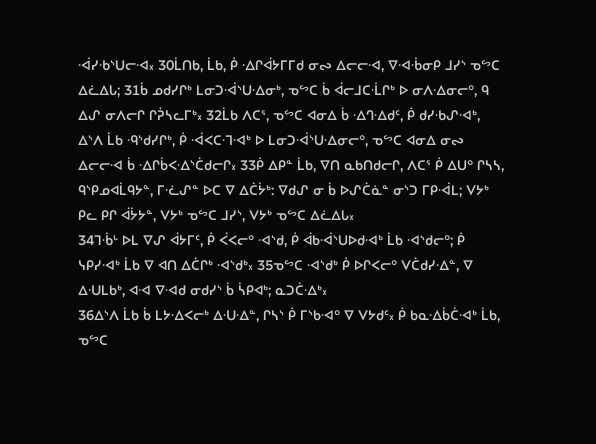ᐙᓯᑾᔅᑌᓕᐗ᙮ 30ᒫᑎᑲ, ᒫᑲ, ᑮ ᐎᒋᐋᔭᒥᒥᑯ ᓂᔓ ᐃᓕᓕᐗ, ᐁᐗᒀᓂᑭ ᒧᓯᔅ ᓀᔥᑕ ᐃᓛᐃᒐ; 31ᑳ ᓄᑯᓯᒋᒃ ᒪᓂᑐᐙᔅᑌᐎᓂᒃ, ᓀᔥᑕ ᑳ ᐋᓕᒧᑕᒸᒋᒃ ᐅ ᓂᐱᐎᓂᓕᐤ, ᑫ ᐃᔑ ᓂᐱᓕᒋ ᒋᕉᓴᓚᒥᒃ᙮ 32ᒫᑲ ᐱᑕᕐ, ᓀᔥᑕ ᐊᓂᐃ ᑳ ᐎᒉᐎᑯᑦ, ᑮ ᑯᓯᑾᔑᐗᒃ, ᐃᔅᐱ ᒫᑲ ᑴᔅᑯᓯᒋᒃ, ᑮ ᐙᐸᑕᒬᐗᒃ ᐅ ᒪᓂᑐᐙᔅᑌᐎᓂᓕᐤ, ᓀᔥᑕ ᐊᓂᐃ ᓂᔓ ᐃᓕᓕᐗ ᑳ ᐎᒋᑳᐸᐎᔅᑖᑯᓕᒋ᙮ 33ᑮ ᐃᑭᓐ ᒫᑲ, ᐁᑎ ᓇᑲᑎᑯᓕᒋ, ᐱᑕᕐ ᑮ ᐃᑌᐤ ᒋᓴᓴ, ᑫᔅᑭᓄᐊᒫᑫᔭᓐ, ᒥᓨᔑᓐ ᐅᑕ ᐁ ᐃᑖᔮᒃ: ᐁᑯᔑ ᓂ ᑳ ᐅᔑᑖᓈᓐ ᓂᔅᑐ ᒥᑭᐙᒪ; ᐯᔭᒃ ᑭᓚ ᑭᒋ ᐋᔮᔭᓐ, ᐯᔭᒃ ᓀᔥᑕ ᒧᓯᔅ, ᐯᔭᒃ ᓀᔥᑕ ᐃᓛᐃᒐ᙮
34ᒣᒀᒡ ᐅᒪ ᐁᔑ ᐋᔭᒥᑦ, ᑮ ᐹᐸᓕᐤ ᐗᔅᑯ, ᑮ ᐋᑲᐙᔅᑌᐅᑯᐗᒃ ᒫᑲ ᐗᔅᑯᓕᐤ; ᑮ ᓭᑭᓯᐗᒃ ᒫᑲ ᐁ ᐊᑎ ᐃᑖᒋᒃ ᐗᔅᑯᒃ᙮ 35ᓀᔥᑕ ᐗᔅᑯᒃ ᑮ ᐅᒋᐸᓕᐤ ᐯᑖᑯᓯᐎᓐ, ᐁ ᐃᑗᒪᑲᒃ, ᐊᐗ ᐁᐗᑯ ᓂᑯᓯᔅ ᑳ ᓵᑭᐊᒃ; ᓇᑐᑖᐎᒃ᙮
36ᐃᔅᐱ ᒫᑲ ᑳ ᒪᔭᐎᐸᓕᒃ ᐃᑗᐎᓐ, ᒋᓴᔅ ᑮ ᒥᔅᑲᐗᐤ ᐁ ᐯᔭᑯᑦ᙮ ᑮ ᑲᓇᐎᑳᑖᐗᒃ ᒫᑲ, ᓀᔥᑕ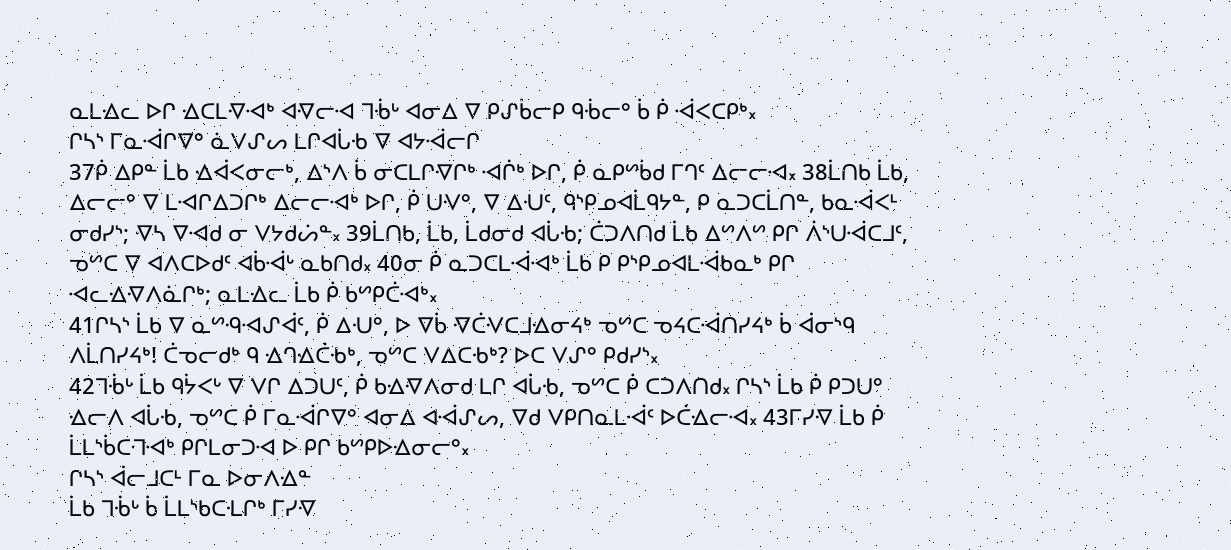ᓇᒪᐎᓚ ᐅᒋ ᐎᑕᒪᐌᐗᒃ ᐊᐌᓕᐗ ᒣᒀᒡ ᐊᓂᐃ ᐁ ᑭᔑᑳᓕᑭ ᑫᒀᓕᐤ ᑳ ᑮ ᐙᐸᑕᑭᒃ᙮
ᒋᓴᔅ ᒥᓇᐙᒋᐁᐤ ᓈᐯᔑᔕ ᒪᒋᐊᒑᑾ ᐁ ᐊᔭᐙᓕᒋ
37ᑮ ᐃᑭᓐ ᒫᑲ ᐎᐋᐸᓂᓕᒃ, ᐃᔅᐱ ᑳ ᓂᑕᒪᒋᐌᒋᒃ ᐗᒌᒃ ᐅᒋ, ᑮ ᓇᑭᔥᑳᑯ ᒥᒉᑦ ᐃᓕᓕᐗ᙮ 38ᒫᑎᑲ ᒫᑲ, ᐃᓕᓕᐤ ᐁ ᒪᐗᒋᐃᑐᒋᒃ ᐃᓕᓕᐗᒃ ᐅᒋ, ᑮ ᑌᐺᐤ, ᐁ ᐃᑗᑦ, ᑫᔅᑭᓄᐊᒫᑫᔭᓐ, ᑭ ᓇᑐᑕᒫᑎᓐ, ᑲᓇᐙᐸᒻ ᓂᑯᓯᔅ; ᐌᓴ ᐁᐗᑯ ᓂ ᐯᔭᑯᔖᓐ᙮ 39ᒫᑎᑲ, ᒫᑲ, ᒫᑯᓂᑯ ᐊᒑᑾ; ᑖᑐᐱᑎᑯ ᒫᑲ ᐃᔥᐱᔥ ᑭᒋ ᐲᔅᑌᐙᑕᒧᑦ, ᓀᔥᑕ ᐁ ᐊᐱᑕᐅᑯᑦ ᐊᑳᐙᒡ ᓇᑲᑎᑯ᙮ 40ᓂ ᑮ ᓇᑐᑕᒪᐙᐗᒃ ᒫᑲ ᑭ ᑭᔅᑭᓄᐊᒪᐙᑲᓇᒃ ᑭᒋ ᐗᓚᐎᐌᐱᓈᒋᒃ; ᓇᒪᐎᓚ ᒫᑲ ᑮ ᑲᔥᑭᑖᐗᒃ᙮
41ᒋᓴᔅ ᒫᑲ ᐁ ᓇᔥᑴᐗᔑᐋᑦ, ᑮ ᐃᑗᐤ, ᐅ ᐁᑳ ᐌᑖᐺᑕᒧᐎᓂᔦᒃ ᓀᔥᑕ ᓀᔦᑕᐙᑎᓯᔦᒃ ᑳ ᐋᓂᔅᑫ ᐱᒫᑎᓯᔦᒃ! ᑖᓀᓕᑯᒃ ᑫ ᐎᒉᐎᑖᑾᒃ, ᓀᔥᑕ ᐯᐃᑕᑾᒃ? ᐅᑕ ᐯᔑᐤ ᑭᑯᓯᔅ᙮
42ᒣᒀᒡ ᒫᑲ ᑫᔮᐸᒡ ᐁ ᐯᒋ ᐃᑐᑌᑦ, ᑮ ᑲᐎᐌᐱᓂᑯ ᒪᒋ ᐊᒑᑾ, ᓀᔥᑕ ᑮ ᑕᑐᐱᑎᑯ᙮ ᒋᓴᔅ ᒫᑲ ᑮ ᑭᑐᑌᐤ ᐎᓕᐱ ᐊᒑᑾ, ᓀᔥᑕ ᑮ ᒥᓇᐙᒋᐁᐤ ᐊᓂᐃ ᐊᐙᔑᔕ, ᐁᑯ ᐯᑭᑎᓇᒪᐙᑦ ᐅᑖᐎᓕᐗ᙮ 43ᒥᓯᐌ ᒫᑲ ᑮ ᒫᒪᔅᑳᑕᒬᐗᒃ ᑭᒋᒪᓂᑐᐗ ᐅ ᑭᒋ ᑲᔥᑭᐅᐎᓂᓕᐤ᙮
ᒋᓴᔅ ᐋᓕᒧᑕᒻ ᒥᓇ ᐅᓂᐱᐎᓐ
ᒫᑲ ᒣᒀᒡ ᑳ ᒫᒪᔅᑲᑕᒶᒋᒃ ᒥᓯᐌ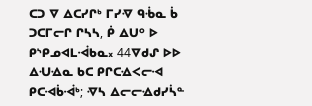ᑕᑐ ᐁ ᐃᑕᓯᒋᒃ ᒥᓯᐌ ᑫᒀᓇ ᑳ ᑐᑕᒥᓕᒋ ᒋᓴᓴ, ᑮ ᐃᑌᐤ ᐅ ᑭᔅᑭᓄᐊᒪᐙᑲᓇ᙮ 44ᐁᑯᔑ ᐅᐅ ᐃᑗᐎᓇ ᑲᑕ ᑭᒋᑕᐎᐸᓕᐗ ᑭᑕᐗᑳᐙᒃ; ᐌᓴ ᐃᓕᓕᐎᑯᓯᓵᓐ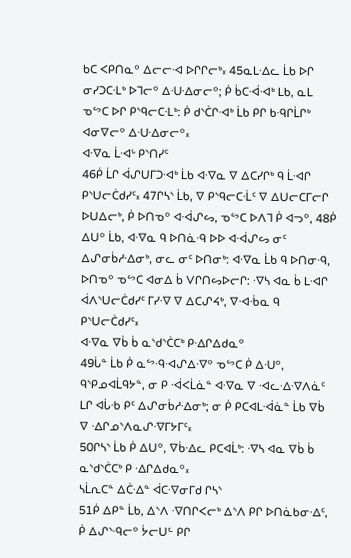ᑲᑕ ᐸᑭᑎᓇᐤ ᐃᓕᓕᐗ ᐅᒋᒋᓕᒃ᙮ 45ᓇᒪᐎᓚ ᒫᑲ ᐅᒋ ᓂᓯᑐᑕᒶᒃ ᐅᒣᓕᐤ ᐃᑗᐎᓂᓕᐤ; ᑮ ᑳᑕᐙᐗᒃ ᒪᑲ, ᓇᒪ ᓀᔥᑕ ᐅᒋ ᑭᔅᑫᓕᑕᒶᒃ: ᑮ ᑯᔅᑖᒋᐗᒃ ᒫᑲ ᑭᒋ ᑲᑴᒋᒫᒋᒃ ᐊᓂᐁᓕᐤ ᐃᑗᐎᓂᓕᐤ᙮
ᐊᐌᓇ ᒫᐗᒡ ᑭᔅᑎᓯᑦ
46ᑮ ᒫᒋ ᐋᔑᑌᒥᑐᐗᒃ ᒫᑲ ᐊᐌᓇ ᐁ ᐃᑕᓯᒋᒃ ᑫ ᒫᐗᒋ ᑭᔅᑌᓕᑖᑯᓯᑦ᙮ 47ᒋᓴᔅ ᒫᑲ, ᐁ ᑭᔅᑫᓕᑕᒸᑦ ᐁ ᐃᑌᓕᑕᒥᓕᒋ ᐅᑌᐃᓕᒃ, ᑮ ᐅᑎᓀᐤ ᐊᐙᔑᔕ, ᓀᔥᑕ ᐅᐱᒣ ᑮ ᐊᓓᐤ, 48ᑮ ᐃᑌᐤ ᒫᑲ, ᐊᐌᓇ ᑫ ᐅᑎᓈᑴ ᐅᐅ ᐊᐙᔑᔕ ᓂᑦ ᐃᔑᓂᑳᓱᐎᓂᒃ, ᓂᓚ ᓂᑦ ᐅᑎᓂᒃ: ᐊᐌᓇ ᒫᑲ ᑫ ᐅᑎᓂᑴ, ᐅᑎᓀᐤ ᓀᔥᑕ ᐊᓂᐃ ᑳ ᐯᒋᑎᔕᐅᓕᒋ: ᐌᓴ ᐊᓇ ᑳ ᒪᐗᒋ ᐋᐱᔅᑌᓕᑖᑯᓯᑦ ᒥᓯᐌ ᐁ ᐃᑕᔑᔦᒃ, ᐁᐗᒀᓇ ᑫ ᑭᔅᑌᓕᑖᑯᓯᑦ᙮
ᐊᐌᓇ ᐁᑳ ᑳ ᓇᔅᑯᔅᑖᑕᒃ ᑭᐎᒋᐃᑯᓇᐤ
49ᒑᓐ ᒫᑲ ᑮ ᓇᔥᑴᐗᔑᐃᐌᐤ ᓀᔥᑕ ᑮ ᐃᑗᐤ, ᑫᔅᑭᓄᐊᒫᑫᔭᓐ, ᓂ ᑭ ᐙᐸᒫᓈᓐ ᐊᐌᓇ ᐁ ᐗᓚᐎᐌᐱᓈᑦ ᒪᒋ ᐊᒑᑾ ᑭᑦ ᐃᔑᓂᑳᓱᐎᓂᒃ; ᓂ ᑮ ᑭᑕᐊᒪᐙᓈᓐ ᒫᑲ ᐁᑳ ᐁ ᐎᒋᓄᔅᐱᓇᔑᐌᒥᔭᒥᑦ᙮
50ᒋᓴᔅ ᒫᑲ ᑮ ᐃᑌᐤ, ᐁᑳᐎᓚ ᑭᑕᐊᒫᒃ: ᐌᓴ ᐊᓇ ᐁᑳ ᑳ ᓇᔅᑯᔅᑖᑕᒃ ᑭ ᐎᒋᐃᑯᓇᐤ᙮
ᓴᒫᕆᑕᓐ ᐃᑖᐎᓐ ᐋᑕᐌᓂᒥᑯ ᒋᓴᔅ
51ᑮ ᐃᑭᓐ ᒫᑲ, ᐃᔅᐱ ᐌᑎᒋᐸᓕᒃ ᐃᔅᐱ ᑭᒋ ᐅᑎᓈᑲᓂᐎᑦ, ᑮ ᐃᔑᔅᑴᓕᐤ ᔮᓕᑌᓪ ᑭᒋ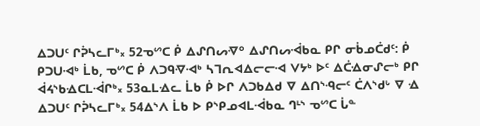ᐃᑐᑌᑦ ᒋᕉᓴᓚᒥᒃ᙮ 52ᓀᔥᑕ ᑮ ᐃᔑᑎᔕᐌᐤ ᐃᔑᑎᔕᐙᑲᓇ ᑭᒋ ᓂᑳᓄᑖᑯᑦ: ᑮ ᑭᑐᑌᐗᒃ ᒫᑲ, ᓀᔥᑕ ᑮ ᐱᑐᑫᐌᐗᒃ ᓴᒣᕆᐊᐃᓕᓕᐗ ᐯᔭᒃ ᐅᑦ ᐃᑖᐎᓂᔑᓕᒃ ᑭᒋ ᐋᔦᔅᑲᐎᑕᒪᐙᒋᒃ᙮ 53ᓇᒪᐎᓚ ᒫᑲ ᑮ ᐅᒋ ᐱᑐᑲᐃᑯ ᐁ ᐃᑎᔅᑴᓕᑦ ᑖᐱᔅᑯᒡ ᐁ ᐎ ᐃᑐᑌᑦ ᒋᕉᓴᓚᒥᒃ᙮ 54ᐃᔅᐱ ᒫᑲ ᐅ ᑭᔅᑭᓄᐊᒪᐙᑲᓇ ᒉᒻᔅ ᓀᔥᑕ ᒑᓐ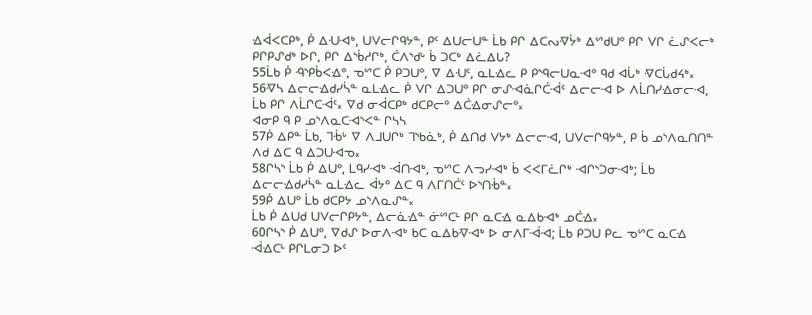ᐎᐋᐸᑕᑭᒃ, ᑮ ᐃᑗᐗᒃ, ᑌᐯᓕᒋᑫᔭᓐ, ᑭᑦ ᐃᑌᓕᑌᓐ ᒫᑲ ᑭᒋ ᐃᑕᔓᐌᔮᒃ ᐃᔥᑯᑌᐤ ᑭᒋ ᐯᒋ ᓛᔑᐸᓕᒃ ᑭᒋᑭᔑᑯᒃ ᐅᒋ, ᑭᒋ ᐃᔅᑳᓱᒋᒃ, ᑖᐱᔅᑯᒡ ᑳ ᑐᑕᒃ ᐃᓛᐃᒐ?
55ᒫᑲ ᑮ ᑴᔅᑭᑳᐸᐎᐤ, ᓀᔥᑕ ᑮ ᑭᑐᑌᐤ, ᐁ ᐃᑗᑦ, ᓇᒪᐎᓚ ᑭ ᑭᔅᑫᓕᑌᓇᐗᐤ ᑫᑯ ᐊᒑᒃ ᐌᑕᒑᑯᔦᒃ᙮ 56ᐌᓴ ᐃᓕᓕᐎᑯᓯᓵᓐ ᓇᒪᐎᓚ ᑮ ᐯᒋ ᐃᑐᑌᐤ ᑭᒋ ᓂᔑᐗᓈᒋᑖᐙᑦ ᐃᓕᓕᐗ ᐅ ᐱᒫᑎᓯᐎᓂᓕᐗ, ᒫᑲ ᑭᒋ ᐱᒫᒋᑕᐙᑦ᙮ ᐁᑯ ᓂᐋᑕᑭᒃ ᑯᑕᑭᓕᐤ ᐃᑖᐎᓂᔑᓕᐤ᙮
ᐊᓂᑭ ᑫ ᑭ ᓄᔅᐱᓇᑕᐗᔅᐸᓐ ᒋᓴᓴ
57ᑮ ᐃᑭᓐ ᒫᑲ, ᒣᒀᒡ ᐁ ᐱᒧᑌᒋᒃ ᒣᔅᑲᓈᒃ, ᑮ ᐃᑎᑯ ᐯᔭᒃ ᐃᓕᓕᐗ, ᑌᐯᓕᒋᑫᔭᓐ, ᑭ ᑳ ᓄᔅᐱᓇᑎᑎᓐ ᐱᑯ ᐃᑕ ᑫ ᐃᑐᑌᐗᓀ᙮
58ᒋᓴᔅ ᒫᑲ ᑮ ᐃᑌᐤ, ᒪᑫᓯᐗᒃ ᐙᑎᐗᒃ, ᓀᔥᑕ ᐱᓓᓯᐗᒃ ᑳ ᐸᐸᒥᓛᒋᒃ ᐗᒋᔅᑐᓂᐗᒃ; ᒫᑲ ᐃᓕᓕᐎᑯᓯᓵᓐ ᓇᒪᐎᓚ ᐋᔭᐤ ᐃᑕ ᑫ ᐱᒥᑎᑖᑦ ᐅᔅᑎᒀᓐ᙮
59ᑮ ᐃᑌᐤ ᒫᑲ ᑯᑕᑭᔭ ᓄᔅᐱᓇᔑᓐ᙮
ᒫᑲ ᑮ ᐃᑌᑯ ᑌᐯᓕᒋᑭᔭᓐ, ᐃᓕᓈᐎᓐ ᓃᔥᑕᒻ ᑭᒋ ᓇᑕᐎ ᓇᐃᑲᐗᒃ ᓄᑖᐎ᙮
60ᒋᓴᔅ ᑮ ᐃᑌᐤ, ᐁᑯᔑ ᐅᓂᐱᐗᒃ ᑲᑕ ᓇᐃᑲᐌᐗᒃ ᐅ ᓂᐱᒥᐙᐗ; ᒫᑲ ᑭᑐᑌ ᑭᓚ ᓀᔥᑕ ᓇᑕᐎ ᐙᐎᑕᒻ ᑭᒋᒪᓂᑐ ᐅᑦ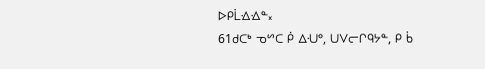ᐅᑭᒫᐎᐎᓐ᙮
61ᑯᑕᒃ ᓀᔥᑕ ᑮ ᐃᑗᐤ, ᑌᐯᓕᒋᑫᔭᓐ, ᑭ ᑳ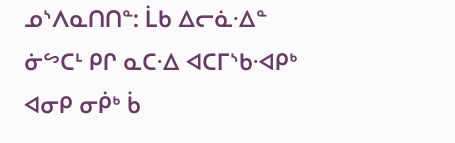ᓄᔅᐱᓇᑎᑎᓐ: ᒫᑲ ᐃᓕᓈᐎᓐ ᓃᔥᑕᒻ ᑭᒋ ᓇᑕᐎ ᐊᑕᒥᔅᑲᐗᑭᒃ ᐊᓂᑭ ᓂᑮᒃ ᑳ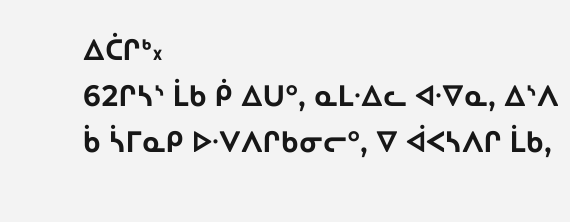ᐃᑖᒋᒃ᙮
62ᒋᓴᔅ ᒫᑲ ᑮ ᐃᑌᐤ, ᓇᒪᐎᓚ ᐊᐌᓇ, ᐃᔅᐱ ᑳ ᓵᒥᓇᑭ ᐅᐺᐱᒋᑲᓂᓕᐤ, ᐁ ᐋᐸᓴᐱᒋ ᒫᑲ,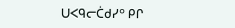ᑌᐸᑫᓕᑖᑯᓯᐤ ᑭᒋ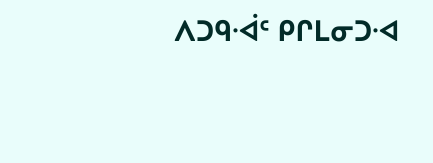ᐱᑐᑫᐙᑦ ᑭᒋᒪᓂᑐᐗ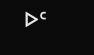ᐅᑦ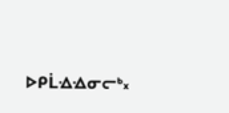ᐅᑭᒫᐎᐎᓂᓕᒃ᙮